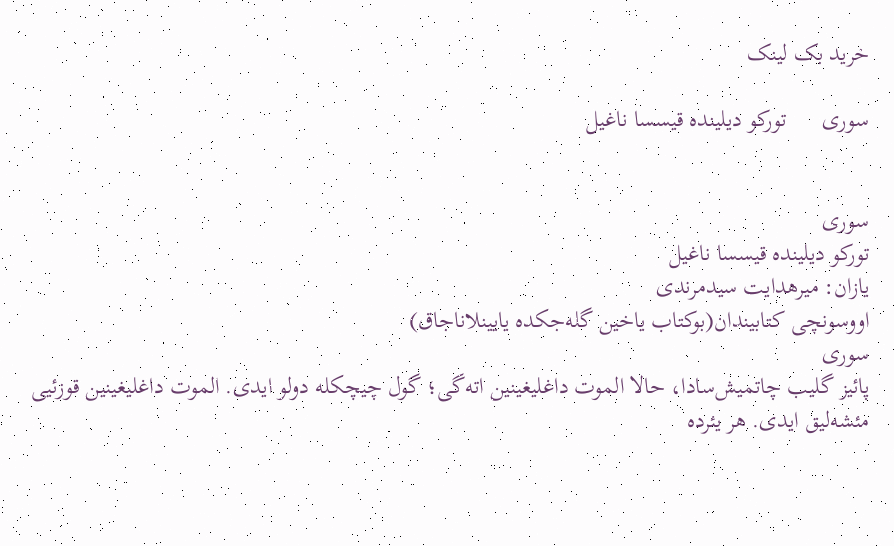خرید بک لینک

سوری      تورکو دیلینده قیسسا ناغیل


سوری
تورکو دیلینده قیسسا ناغیل
یازان: میرهدایت سیدمرندی
اووسونچی کتابیندان(بوکتاب یاخین گله‌جکده یایینلاناجاق)
سوری
پائیز گلیب چاتمیش‌سادا، حالا الموت داغلیغینین اته‌گی؛ گول چیچکله دولو ایدی. الموت داغلیغینین قوزئیی مئشه‌لیق ایدی. هر یئرده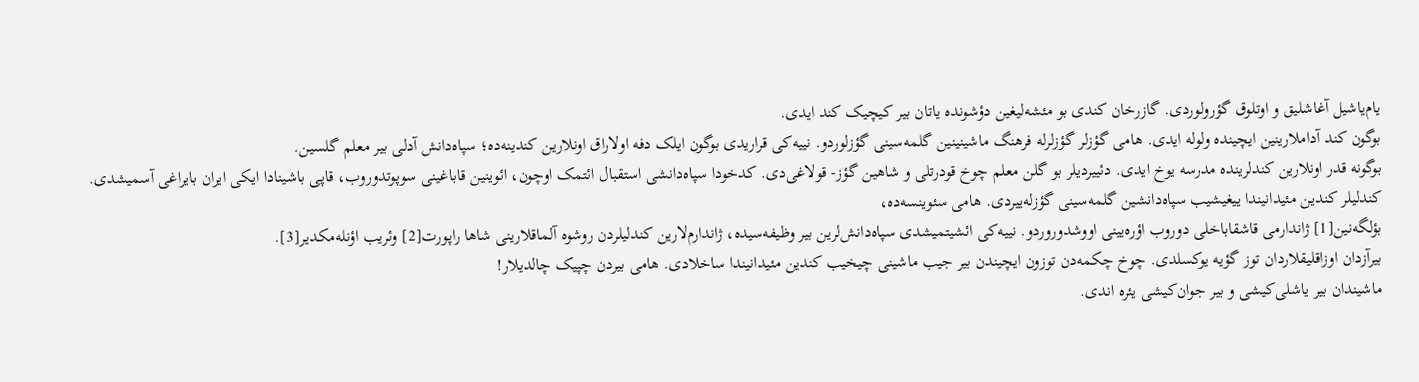یام‌یاشیل آغاشلیق و اوتلوق گؤرولوردی. گازرخان کندی بو مئشه‌لیغین دؤشونده یاتان بیر کیچیک کند ایدی.
بوگون کند آداملارینین ایچینده ولوله ایدی. هامی گؤزلر گؤزلرله فرهنگ ماشینینین گلمه‌سینی گؤزلوردو. نییه‌کی قراریدی بوگون ایلک دفه اولاراق اونلارین کندینه‌ده؛ سپاه‌دانش آدلی بیر معلم گلسین.
بوگونه ‌قدر اونلارین کندلرینده مدرسه یوخ ایدی. دئییردیلر بو گلن معلم چوخ قودرتلی و شاهین گؤز- قولاغی‌دی. کدخودا سپاه‌دانشی استقبال ائتمک اوچون، ائوینین قاباغینی سوپوتدوروب، قاپی باشینادا ایکی ایران بایراغی آسمیشدی.
کندلیلر کندین مئیدانیندا ییغیشیب سپاه‌دانشین گلمه‌سینی گؤزله‌ییردی. هامی سئوینسه‌ده،
بؤلگه‌نین[1] ژاندارمی قاشقاباخلی دوروب اؤره‌یینی اووشدوروردو. نییه‌کی ائشیتمیشدی سپاه‌دانش‌لرین بیر وظیفه‌سیده، ژاندارم‌لارین کندلیلردن روشوه آلماقلارینی شاها راپورت[2] وئریب اؤنله‌مکدیر[3].
بیرآزدان اوزاقلیقلاردان توز گؤیه یوکسلدی. چوخ چکمه‌دن توزون ایچیندن بیر جیب ماشینی چیخیب کندین مئیدانیندا ساخلادی. هامی بیردن چپیک چالدیلار!
ماشیندان بیر یاشلی‌کیشی و بیر جوان‌کیشی یئره اندی.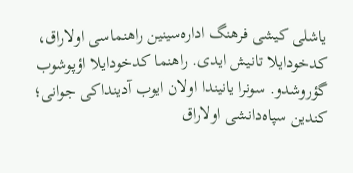یاشلی کیشی فرهنگ اداره‌سینین راهنماسی اولاراق، کدخودایلا تانیش ایدی. راهنما کدخودایلا اؤپوشوب گؤروشدو. سونرا یانیندا اولان ایوب آدینداکی جوانی‌؛ کندین سپاه‌دانشی اولاراق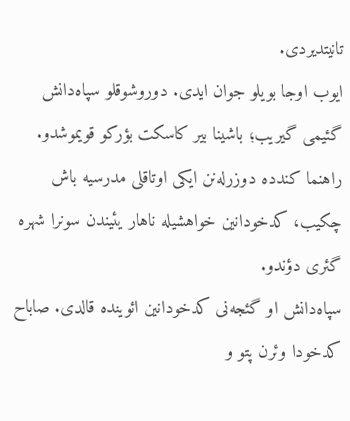تانیتدیردی.
ایوب اوجا بویلو جوان ایدی. دوروشوقلو سپاه‌دانش گئیمی گیریب؛ باشینا بیر کاسکت بؤرکو قویموشدو. راهنما کندده دوزرله‌نن ایکی اوتاقلی مدرسیه باش چکیب، کدخودانین خواهشیله ناهار یئیندن سونرا شهره گئری دؤندو.
سپاه‌دانش او گئجه‌نی کدخودانین ائوینده قالدی. صاباح کدخودا وئرن پتو و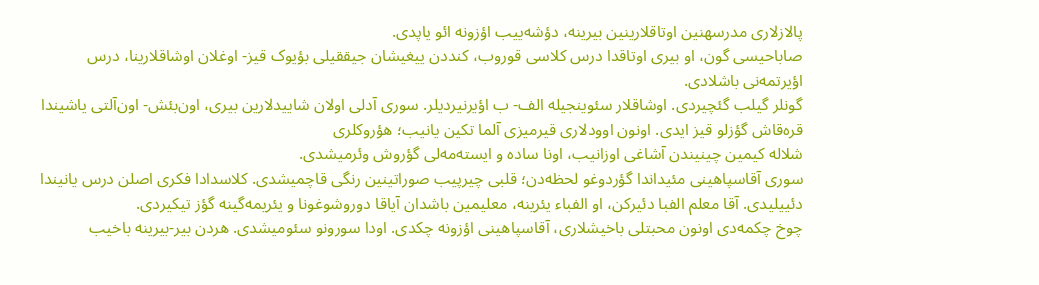پالازلاری مدرسهنین اوتاقلارینین بیرینه، دؤشه‌ییب اؤزونه ائو یاپدی.
صاباحیسی گون، او بیری اوتاقدا درس کلاسی قوروب، کنددن ییغیشان جیققیلی بؤیوک قیز- اوغلان اوشاقلارینا، درس اؤیرتمه‌نی باشلادی.
گونلر گیلب گئچیردی. اوشاقلار سئوینجیله الف- ب اؤیرنیردیلر. سوری آدلی اولان شاییدلارین بیری، اون‌بئش- اون‌آلتی یاشیندا قره‌قاش گؤزلو قیز ایدی. اونون اوودلاری قیرمیزی آلما تکین یانیب؛ هؤروکلری
شلاله کیمین چینیندن آشاغی اوزانیب، اونا ساده و ایسته‌مه‌لی گؤروش وئرمیشدی.
سوری آقاسپاهینی مئیداندا گؤردوغو لحظه‌دن؛ قلبی چیرپیب صوراتینین رنگی قاچمیشدی. کلاسدادا فکری اصلن درس یانیندا دئییلیدی. آقا معلم الفبا دئیرکن، او الفباء یئرینه، معلیمین باشدان آیاقا دوروشوغونا و یئریمه‌گینه گؤز تیکیردی.
چوخ چکمه‌دی اونون محبتلی باخیشلاری، آقاسپاهینی اؤزونه چکدی. اودا سورونو سئومیشدی. هردن بیر-بیرینه باخیب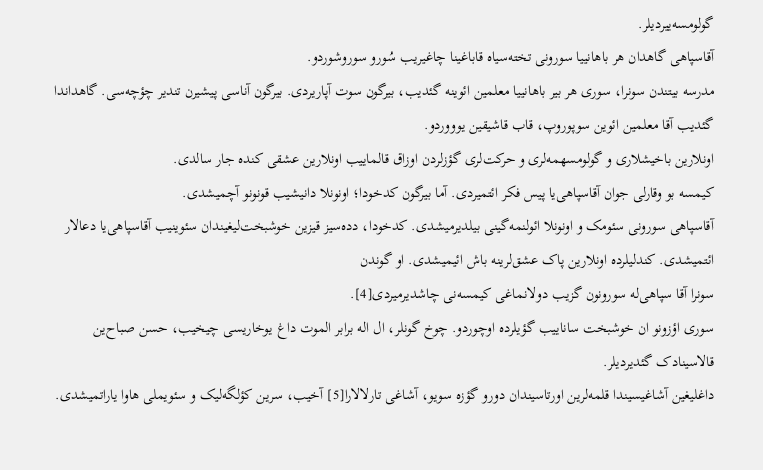گولومسه‌ییر‌دیلر.
آقاسپاهی گاهدان هر باهانییا سورونی تخته‌سیاه قاباغینا چاغیریب سُورو سوروشوردو.
مدرسه بیتندن سونرا، سوری هر بیر باهانییا معلمین ائوینه گئدیب، بیرگون سوت آپاریردی. بیرگون آناسی پیشیرن تندیر چؤچه‌سی. گاهداندا گئدیب آقا معلمین ائوین سوپوروپ، قاب قاشیقین یوووردو.
اونلارین باخیشلاری و گولومسهمه‌لری و حرکت‌لری گؤزلردن اوزاق قالماییب اونلارین عشقی کنده جار سالدی.
کیمسه بو وقارلی جوان آقاسپاهی‌یا پیس فکر ائتمیردی. آما بیرگون کدخودا؛ اونونلا دانیشیب قونونو آچمیشدی.
آقاسپاهی سورونی سئومک و اونونلا ائولنمه‌گینی بیلدیرمیشدی. کدخودا، دده‌سیز قیزین خوشبخت‌لیغیندان سئوینیب آقاسپاهی‌یا دعالار ائتمیشدی. کندلیلرده اونلارین پاک عشق‌لرینه باش ائیمیشدی. او گوندن
سونرا آقا سپاهی‌له سورونون گزیب دولانماغی کیمسه‌نی چاشدیرمیردی[4].
سوری اؤزونو ان خوشبخت ساناییب گؤیلرده اوچوردو. چوخ گونلر، ال اله برابر الموت داغ یوخاریسی چیخیب، حسن صباح‌ین قالاسینادک گئدیردیلر.
داغلیغین آشاغیسیندا قلمه‌لرین اورتاسیندان دورو گؤزه سویو، آشاغی تارلالارا[5] آخیب، سرین کؤلگه‌لیک و سئویملی هاوا یاراتمیشدی.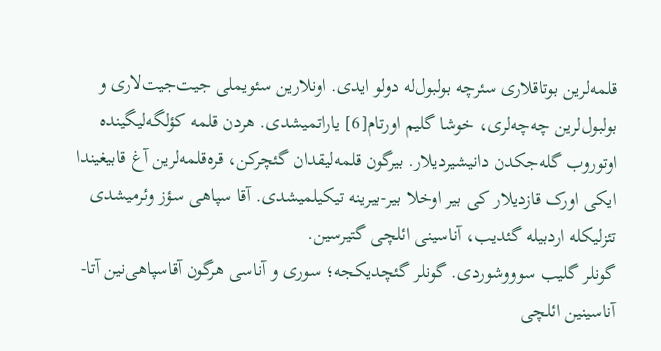قلمه‌لرین بوتاقلاری سئرچه بولبول‌له دولو ایدی. اونلارین سئویملی جیت‌جیت‌لاری و بولبول‌لرین چه‌چه‌لری، خوشا گلیم اورتام[6] یاراتمیشدی. هردن قلمه کؤلگه‌لیگینده اوتوروب گله‌جکدن دانیشیردیلار. بیرگون قلمه‌لیقدان گئچرکن، قره‌قلمه‌لرین آغ قابیغیندا ایکی اورک قازدیلار کی بیر اوخلا بیر-بیرینه تیکیلمیشدی. آقا سپاهی سؤز وئرمیشدی تئزلیکله اردبیله گئدیب، آناسینی ائلچی گتیرسین.
گونلر گلیب سوووشوردی. گونلر گئچدیکجه؛ سوری و آناسی هرگون آقاسپاهی‌نین آتا-آناسینین ائلچی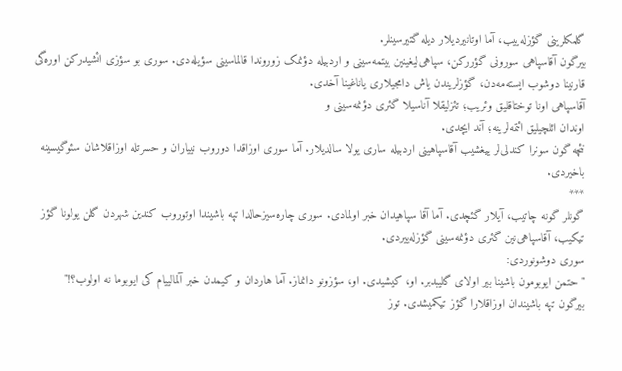گلمکلرینی گؤزله‌ییب، آما اوتانیردیلار دیله گتیرسینلر.
بیرگون آقاسپاهی سورونی گؤررکن، سپاهی‌لیغینین بیتمه‌سینی و اردبیله دؤنمک زوروندا قالماسینی سؤیله‌دی. سوری بو سؤزی ائشیدرکن اوره‌گی قارنینا دوشوب ایسته‌مه‌دن، گؤزلریندن یاش دامجیلاری یاناغینا آخدی.
آقاسپاهی اونا توختاقلیق وئریب؛ تئزلیقلا آناسیلا گئری دؤنمه‌سینی و
اوندان ائلچیلیق ائتمه‌لرینه؛ آند ایچدی.
نئچه گون سونرا کندلی‌لر ییغشیب آقاسپاهینی اردبیله ساری یولا سالدیلار. آما سوری اوزاقدا دوروب نییاران و حسرتله اوزاقلاشان سئوگیسینه باخیردی.
***
گونلر گونه چاتیب، آیلار گئچدی. آما آقا سپاهیدان خبر اولمادی. سوری چاره‌سیزحالدا تپه باشیندا اوتوروب کندین شهردن گلن یولونا گؤز تیکیب، آقاسپاهی‌نین گئری دؤنمه‌سینی گؤزله‌ییردی.
سوری دوشونوردی:
"حتمن ایوبومون باشینا بیر اولای گلیبدبر. او، کیشیدی. او، سؤزونو دانماز. آما هاردان و کیمدن خبر آلمالییام کی ایوبوما نه اولوب؟!"
بیرگون تپه باشیندان اوزاقلارا گؤز تیکمیشدی. توز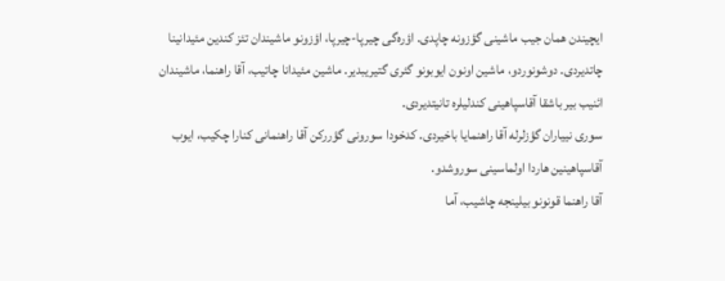ایچیندن همان جیب ماشینی گؤزونه چاپدی. اؤره‌گی چیرپا-چیرپا، اؤزونو ماشیندان تئز کندین مئیدانینا چاتدیردی. دوشونوردو، ماشین اونون ایوبونو گئری گتیریبدیر. ماشین مئیدانا چاتیب، آقا راهنما، ماشیندان ائنیب بیر باشقا آقاسپاهینی کندلیلره تانیتدیردی.
سوری نییاران گؤزلرله آقا راهنمایا باخیردی. کدخودا سورونی گؤررکن آقا راهنمانی کنارا چکیب، ایوب آقاسپاهینین هاردا اولماسینی سوروشدو.
آقا راهنما قونونو بیلینجه چاشیب، آما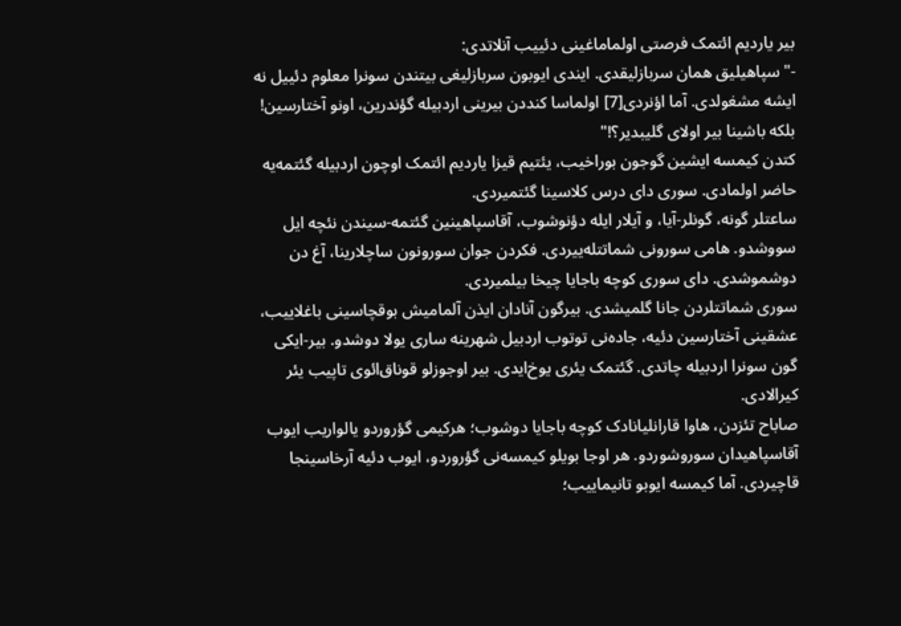بیر یاردیم ائتمک فرصتی اولماماغینی دئییب آنلاتدی:
-"سپاهیلیق همان سربازلیقدی. ایندی ایوبون سربازلیغی بیتندن سونرا معلوم دئییل نه ایشه مشغولدی. آما اؤنردی[7] اولماسا کنددن بیرینی اردبیله گؤندرین، اونو آختارسین! بلکه باشینا بیر اولای گلیبدیر؟!"
کتدن کیمسه ایشین گوجون بوراخیب، یئتیم قیزا یاردیم ائتمک اوچون اردبیله گئتمه‌یه حاضر اولمادی. سوری دای درس کلاسینا گئتمیردی.
ساعتلر گونه، گونلر-آیا، و آیلار ایله دؤنوشوب، آقاسپاهینین گئتمه-سیندن نئچه ایل سووشدو. هامی سورونی شماتتله‌ییردی. فکردن جوان سورونون ساچلارینا، آغ دن دوشموشدی. دای سوری کوچه باجایا چیخا بیلمیردی.
سوری شماتتلردن جانا گلمیشدی. بیرگون آنادان ایذن آلمامیش بوقچاسینی باغلاییب، عشقینی آختارسین دئیه، جاده‌نی توتوب اردبیل شهرینه ساری یولا دوشدو. بیر-ایکی گون سونرا اردبیله چاتدی. گئتمک یئری یوخ‌ایدی. بیر اوجوزلو قوناق‌ائوی تاپیب یئر کیرالادی.
صاباح تئزدن، هاوا قارانلیانادک کوچه باجایا دوشوب؛ هرکیمی گؤروردو یالواریب ایوب آقاسپاهیدان سوروشوردو. هر اوجا بویلو کیمسه‌نی گؤروردو، ایوب دئیه آرخاسینجا قاچیردی. آما کیمسه ایوبو تانیماییب؛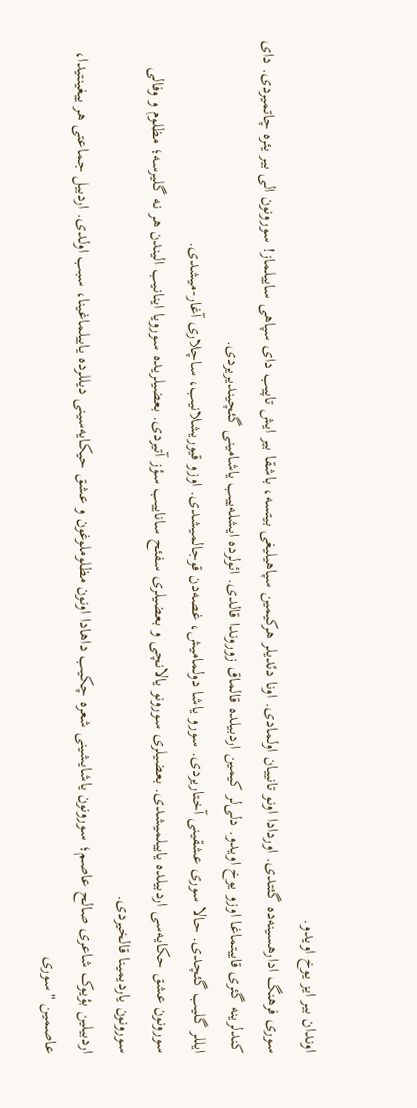اوندان بیر ایز یوخ اویدو.
سوری فرهنگ ادارهسینه‌ده گئتدی. اوردادا اونو تانییان اولمادی. اونا دئدیلر هرکیمین سپاهیلیغی بیتسه، باشقا بیر ایش تاپیب دای سپاهی ساییلماز! سورونون الی بیر یئره چاتمیردی. دای کندلرینه گئری قاییتماغا اوزو یوخ اویدو. دلی‌لر کیمین اردبیلده قالماق زوروندا قالدی. ائولرده ایشله‌ییب یاشامینی گئچیندیریردی.
ایللر گلیب گئچدی. حالا سوری عشقینی آختاریردی. سورو یاشا دولمامیش، غصه‌دن قوجالمیشدی. اوزو قیوریشلانیب، ساچلاری آغار-میشدی.
سورونون عشق حکایه‌سی اردبیلده یاییلمیشدی. بعضیلری سورونو یالانچی و بعضیلری سفئح ساناییب سؤز آتیردی. بعضیلریده سورویا اینانیب الیندن هر نه گلیرسه؛ مظلوم و وفالی سورونون یاردیمینا قالخیردی.
اردبیلین بؤیوک شاعری صالح عاصم؛ سورونون یاشایشینی شعره چکیب داهادا اونون مظلوملوغون و عشق حیکایه‌سینی دیللرده یاییلماغینا، سبب اولدی. اردبیل جماعتی هر ییغینتیدا، عاصمین "سوری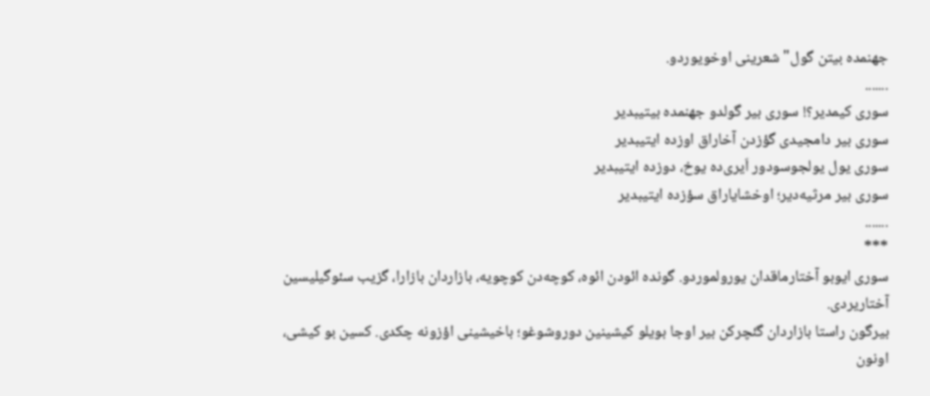جهنمده بیتن گول" شعرینی اوخویوردو.
.......
سوری کیمدیر؟! سوری بیر گولدو جهنمده بیتیبدیر
سوری بیر دامجیدی گؤزدن آخاراق اوزده ایتیبدیر
سوری یول یولجوسودور اَیری‌ده یوخ، دوزده ایتیبدیر
سوری بیر مرثیه‌دیر؛ اوخشایاراق سؤزده ایتیبدیر
.......
***
سوری ایوبو آختارماقدان یورولموردو. گونده ائودن ائوه، کوچه‌دن کوچویه، بازاردان بازارا، گزیب سئوگیلیسین آختاریردی.
بیرگون راستا بازاردان گئچرکن بیر اوجا بویلو کیشینین دوروشوغو؛ باخیشینی اؤزونه چکدی. کسین بو کیشی، اونون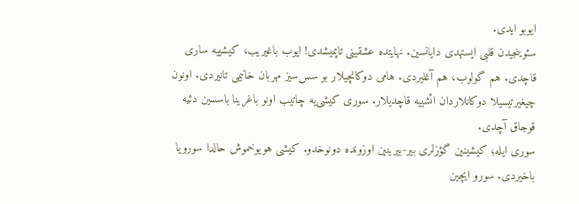ایوبو ایدی.
سئوینجیدن قلبی ایستهدی دایانسین. نهایتده عشقینی تاپمیشدی! ایوب باغیریب، کیشییه ساری قاچدی. هم گولوب، هم آغلیردی. هامی دوکانچیلار بو سس‌سیز مهربان خانیمی تانیردی. اونون چیغیرتیسیلا دوکانلاردان ائشییه قاچدیلار. سوری کیشی‌یه چاتیب اونو باغرینا باسسین دئیه قوجاق آچدی.
سوری ایله؛ کیشینین گؤزلری بیر-بیرینین اوزونده دونوخدو. کیشی هویوخموش حالدا سورویا باخیردی. سورو ایچین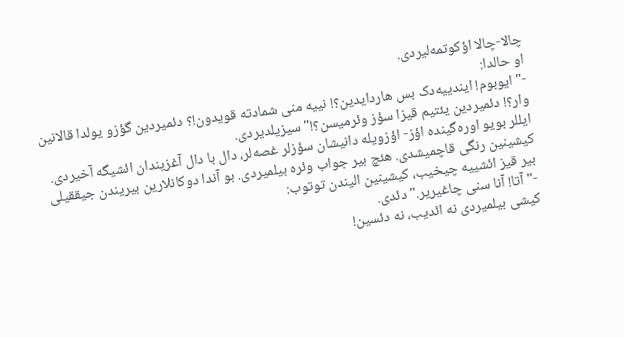چالا-چالا اؤکوتمه‌لیردی.
او حالدا:
-" ایوبوم! ایندییه‌دک بس هاردایدین؟! نییه منی شمادته قویدون!؟ دئمیردین گؤزو یولدا قالانین وار؟! دئمیردین یئتیم قیزا سؤز وئرمیسن؟!" سیزیلدیردی.
ایللر بویو اوره‌گینده اؤز- اؤزویله دانیشان سؤزلر غصه‌لر، دال با دال آغزیندان ائشیگه آخیردی.
کیشینین رنگی قاچمیشدی. هئچ بیر جواب وئره بیلمیردی. بو آندا دوکانلارین بیریندن جیققیلی بیر قیز ائشییه چیخیب، کیشینین الیندن توتوب:
-"آتا! آنا سنی چاغیریر." دئدی.
کیشی بیلمیردی نه ائدیب، نه دئسین!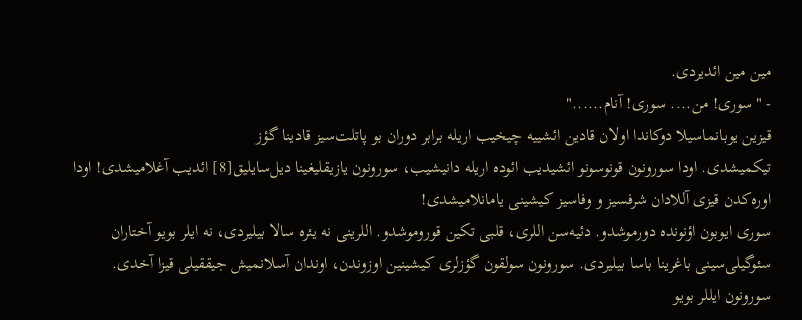مین مین ائدیردی.
- "سوری! من.... سوری! آنام......"
قیزین یوبانماسیلا دوکاندا اولان قادین ائشییه چیخیب اریله برابر دوران بو پاتلت‌سیز قادینا گؤز
تیکمیشدی. اودا سورونون قونوسونو ائشیدیب ائوده اریله دانیشیب، سورونون یازیقلیغینا دیل‌سایلیق[8] ائدیب آغلامیشدی! اودا اوره‌کدن قیزی آللادان شرفسیز و وفاسیز کیشینی یامانلامیشدی!
سوری ایوبون اؤنونده دورموشدو. دئیه‌سن اللری، قلبی تکین قوروموشدو. اللرینی نه یئره سالا بیلیردی، نه ایلر بویو آختاران سئوگیلی‌سینی باغرینا باسا بیلیردی. سورونون سولقون گؤزلری کیشینین اوزوندن، اوندان آسلانمیش جیققیلی قیزا آخدی.
سورونون ایللر بویو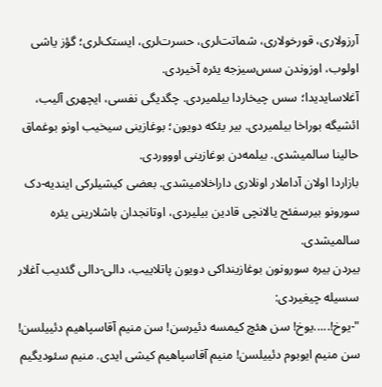آرزولاری، قورخولاری، شماتت‌لری، حسرت‌لری، ایستک‌لری؛ گؤز یاشی اولوب، اوزوندن سس‌سیزجه یئره آخیردی.
آغلاسایدیدا؛ سس چیخاردا بیلمیردی. چگدیگی نفسی، ایچهری آلیب، ائشیگه بوراخا بیلمیردی. بیر یئکه دویون؛ بوغازینی سیخیب اونو بوغماق حالینا سالمیشدی. بیلمه‌دن بوغازینی اوووردی.
بازاردا اولان آداملار اونلاری داراخلامیشدی. بعضی کیشیلرکی ایندیه-دک سورونو بیرسفئح یالانچی قادین بیلیردی، اوتانجدان باشلارینی یئره سالمیشدی.
بیردن بیره سورونون بوغازینداکی دویون پاتلاییب، دالی-دالی گئدیب آغلار سسیله چیغیردی:
"-یوخ!.....یوخ! سن هئچ کیمسه دئیرسن! سن منیم آقاسپاهیم دئییلسن! سن منیم ایوبوم دئییلسن! منیم آقاسپاهیم کیشی ایدی. منیم سئودیگیم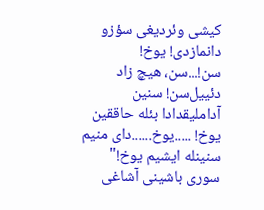کیشی وئردیغی سؤزو دانمازدی! یوخ! سن!...سن، هیچ زاد دئییل‌سن! سنین آداملیقدادا بئله حاققین یوخ! .....یوخ......دای منیم سنینله ایشیم یوخ!"
سوری باشینی آشاغی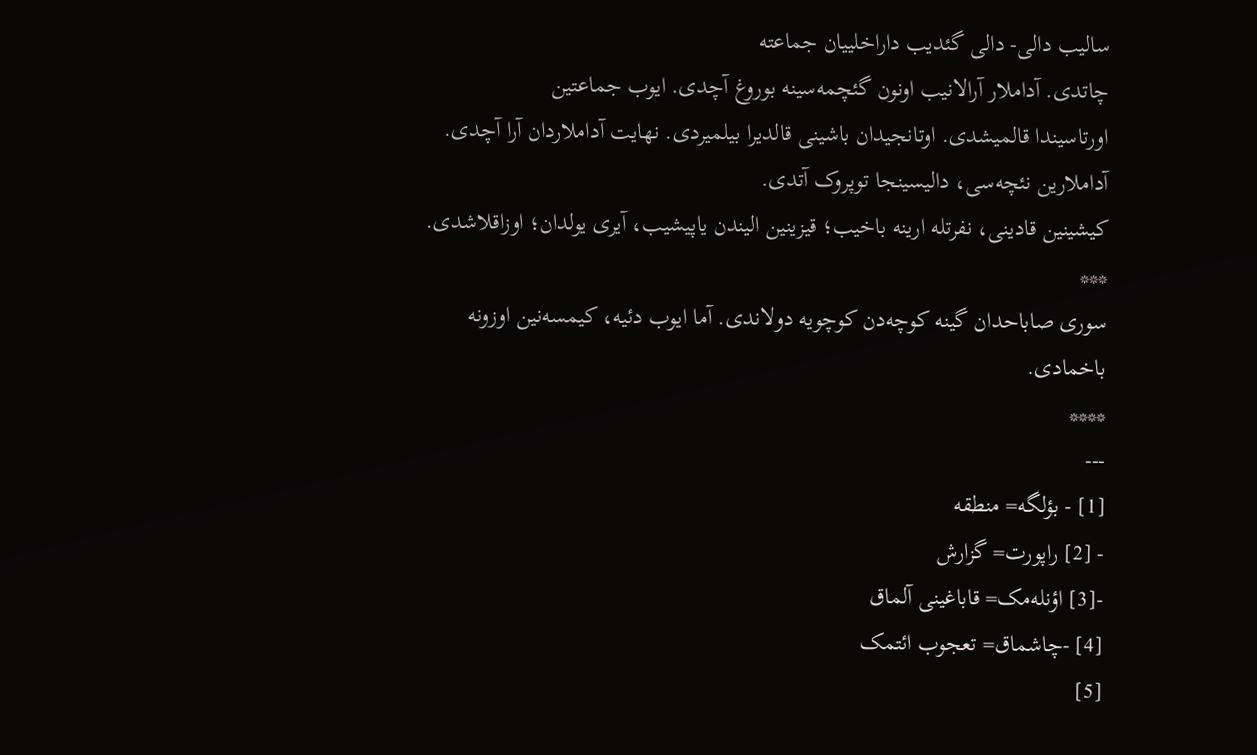سالیب دالی- دالی گئدیب داراخلییان جماعته
چاتدی. آداملار آرالانیب اونون گئچمه‌سینه بوروغ آچدی. ایوب جماعتین
اورتاسیندا قالمیشدی. اوتانجیدان باشینی قالدیرا بیلمیردی. نهایت آداملاردان آرا آچدی. آداملارین نئچه‌سی، دالیسینجا توپروک آتدی.
کیشینین قادینی‌، نفرتله ارینه باخیب؛ قیزینین الیندن یاپیشیب، آیری یولدان؛ اوزاقلاشدی.
***
سوری صاباحدان گینه کوچه‌دن کوچویه دولاندی. آما ایوب دئیه، کیمسه‌نین اوزونه باخمادی.
****
---
[1] - بؤلگه= منطقه
- [2] راپورت= گزارش
-[3] اؤنله‌مک= قاباغینی آلماق
[4] -چاشماق= تعجوب ائتمک
[5]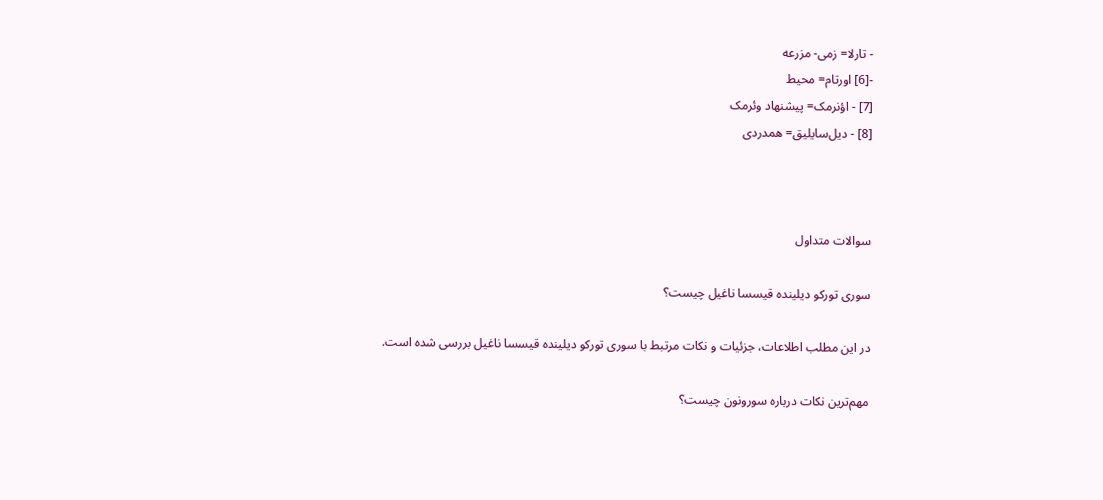- تارلا= زمی- مزرعه
-[6] اورتام= محیط
[7] - اؤنرمک= پیشنهاد وئرمک
[8] - دیل‌سایلیق= همدردی



سوالات متداول

سوری تورکو دیلینده قیسسا ناغیل چیست؟

در این مطلب اطلاعات، جزئیات و نکات مرتبط با سوری تورکو دیلینده قیسسا ناغیل بررسی شده است.

مهم‌ترین نکات درباره سورونون چیست؟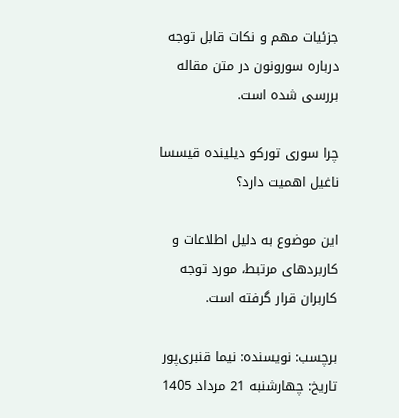جزئیات مهم و نکات قابل توجه درباره سورونون در متن مقاله بررسی شده است.

چرا سوری تورکو دیلینده قیسسا ناغیل اهمیت دارد؟

این موضوع به دلیل اطلاعات و کاربردهای مرتبط، مورد توجه کاربران قرار گرفته است.

برچسب: نویسنده: نیما قنبری‌پور تاريخ: چهارشنبه 21 مرداد 1405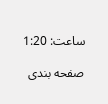ساعت: 1:20

صفحه بندی